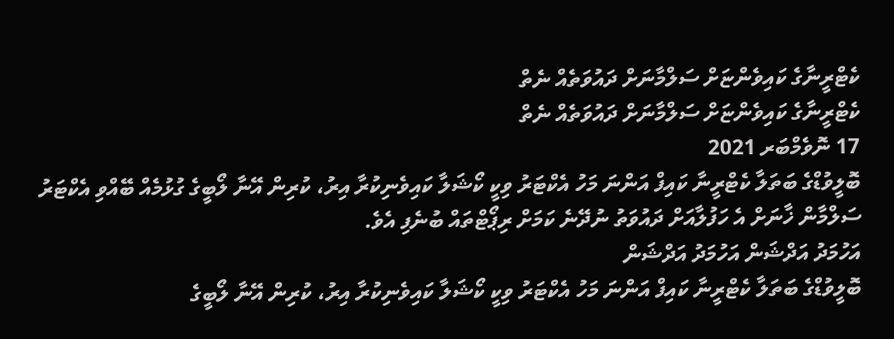ކެޓްރީނާގެ ކައިވެންޏަށް ސަލްމާނަށް ދައުވަތެއް ނެތް
ކެޓްރީނާގެ ކައިވެންޏަށް ސަލްމާނަށް ދައުވަތެއް ނެތް
17 ނޮވެމްބަރ 2021
ބޮލީވުޑްގެ ބަތަލާ ކެޓްރީނާ ކައިފް އަންނަ މަހު އެކްޓަރު ވިކީ ކޯޝަލާ ކައިވެނިކުރާ އިރު، ކުރިން އޭނާ ލޯބީގެ ގުޅުމެއް ބޭއްވި އެކްޓަރު ސަލްމާން ޚާނަށް އެ ހަފުލާއަށް ދައުވަތު ނުދޭނެ ކަމަށް ރިޕޯޓްތައް ބުނެފި އެވެ.
އަހުމަދު އަދްޝަން އަހުމަދު އަދްޝަން
ބޮލީވުޑްގެ ބަތަލާ ކެޓްރީނާ ކައިފް އަންނަ މަހު އެކްޓަރު ވިކީ ކޯޝަލާ ކައިވެނިކުރާ އިރު، ކުރިން އޭނާ ލޯބީގެ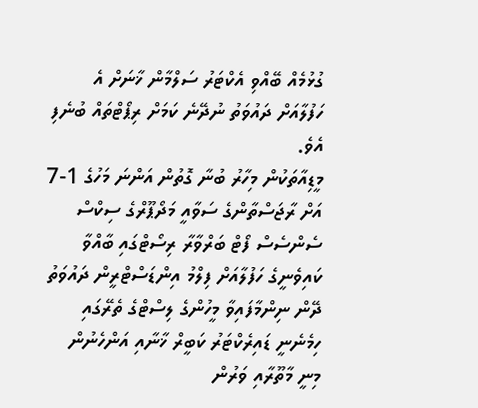ގުޅުމެއް ބޭއްވި އެކްޓަރު ސަލްމާން ޚާނަށް އެ ހަފުލާއަށް ދައުވަތު ނުދޭނެ ކަމަށް ރިޕޯޓްތައް ބުނެފި އެވެ.
މީޑިއާތަކުން މިހާރު ބުނާ ގޮތުން އަންނަ މަހުގެ 1-7 އަށް ރާޖަސްތާންގެ ސަވާއީ މަދޯޕޫރްގެ ސިކްސް ސެންސެސް ފޯޓް ބަރްވާރާ ރިސޯޓްގައި ބާއްވާ ކައިވެނީގެ ހަފުލާއަށް ފިލްމު އިންޑަސްޓްރީން ދައުވަތު ދޭން ނިންމާފައިވާ މީހުންގެ ލިސްޓްގެ ތެރޭގައި ހިމެނެނީ ޑައިރެކްޓަރު ކަބީރް ޚާނާއި އަންހެނުން މިނީ މާތޫރާއި ވަރުން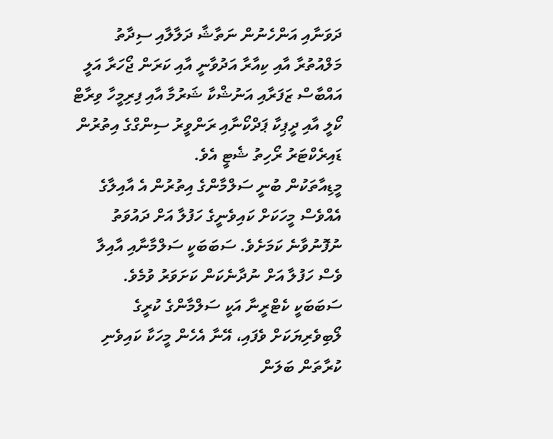ދަވަނާއި އަންހެނުން ނަތާޝާ ދަލާލާއި ސިދާތު މަލްއުތުރާ އާއި ކިއާރާ އަދުވާނީ އާއި ކަރަން ޖޯހަރާ އަލީ އައްބާސް ޒަފަރާއި އަނުޝްކާ ޝަރުމާ އާއި ފިރިމީހާ ވިރާޓް ކޯލީ އާއި ދީޕިކާ ޕަދްކޯނާއި ރަންވީރު ސިންގްގެ އިތުރުން ޑައިރެކްޓަރު ރޯހިތު ޝެޓީ އެވެ.
މީޑިއާތަކުން ބުނީ ސަލްމާންގެ އިތުރުން އެ އާއިލާގެ އެއްވެސް މީހަކަށް ކައިވެނީގެ ހަފުލާ އަށް ދައުވަތު ނުފޮނުވާނެ ކަމަށެވެ. ސަބަބަކީ ސަލްމާނާއި އާއިލާ ވެސް ހަފުލާ އަށް ނުދާނެކަން ކަށަވަރު ވުމެވެ. ސަބަބަކީ ކެޓްރީނާ އަކީ ސަލްމާންގެ ކުރީގެ ލޯބިވެރިޔަކަށް ވެފައި، އޭނާ އެހެން މީހަކާ ކައިވެނި ކުރާތަން ބަލަން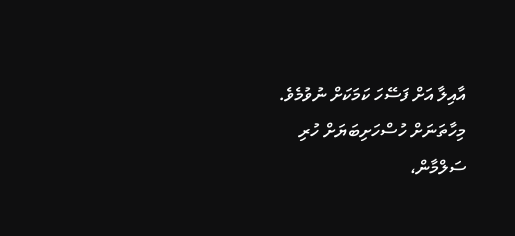އާއިލާ އަށް ފަސޭހަ ކަމަކަށް ނުވުމެވެ.
މިހާތަނަށް ހުސްހަށިބަޔަށް ހުރި ސަލްމާން،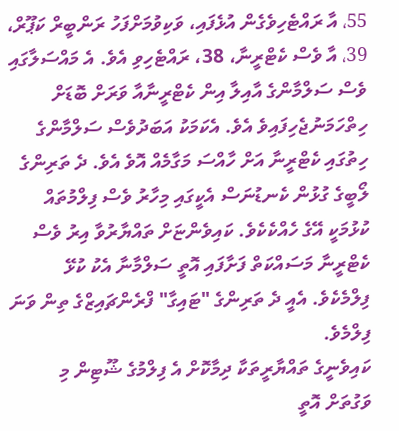55، އާ ރައްޓެހިވެގެން އުޅެފައި، ވަކިވުމަށްފަހު ރަންބީރް ކަޕޫރް، 39، އާ ވެސް ކެޓްރީނާ، 38، ރައްޓެހިވި އެވެ. އެ މައްސަލާގައި ވެސް ސަލްމާންގެ އާއިލާ އިން ކެޓްރީނާއާ ވަރަށް ބޮޑަށް ހިތްހަމަނުޖެހިފައިވެ އެވެ. އެކަމަކު އަބަދުވެސް ސަލްމާންގެ ހިތުގައި ކެޓްރީނާ އަށް ހާއްސަ މަގާމެއް އޮވެ އެވެ. ދެ ތަރިންގެ ލޯބީގެ ގުޅުން ކެނޑުނަސް އެކީގައި މިހާރު ވެސް ފިލްމުތައް ކުޅުމަކީ އޭގެ ހެއްކެކެވެ. ކައިވެންޏަށް ތައްޔާރުވާ އިރު ވެސް ކެޓްރީނާ މަސައްކަތް ފަށާފައި އޮތީ ސަލްމާނާ އެކު ކުޅޭ ފިލްމެކެވެ. އެއީ ދެ ތަރިންގެ "ޓައިގާ" ފްރެންޗައިޒްގެ ތިން ވަނަ ފިލްމެވެ.
ކައިވެނީގެ ތައްޔާރީތަކާ ދިމާކޮށް އެ ފިލްމުގެ ޝޫޓިން މި ވަގުތަށް އޮތީ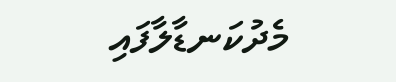މެދުކަނޑާލާފައި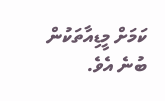ކަމަށް މީޑިއާތަކުން ބުނެ އެވެ.